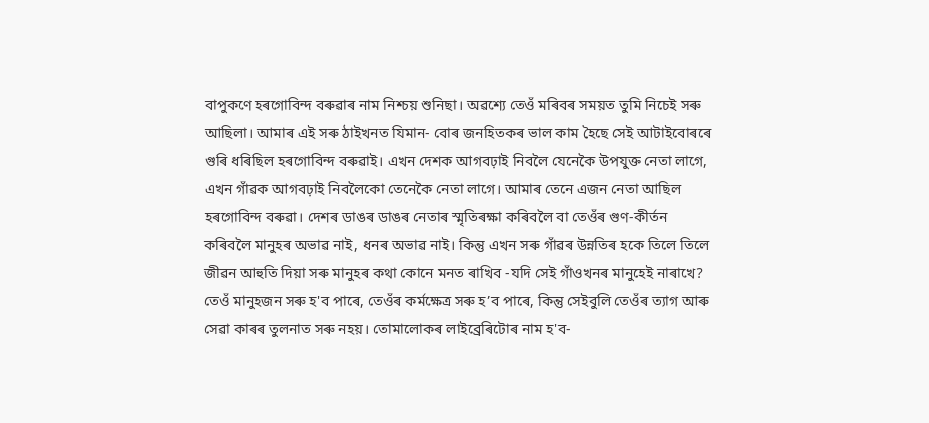বাপুকণে হৰগোবিন্দ বৰুৱাৰ নাম নিশ্চয় শুনিছা। অৱশ্যে তেওঁ মৰিবৰ সময়ত তুমি নিচেই সৰু আছিলা। আমাৰ এই সৰু ঠাইখনত যিমান- বোৰ জনহিতকৰ ভাল কাম হৈছে সেই আটাইবোৰৰে গুৰি ধৰিছিল হৰগোবিন্দ বৰুৱাই। এখন দেশক আগবঢ়াই নিবলৈ যেনেকৈ উপযুক্ত নেতা লাগে, এখন গাঁৱক আগবঢ়াই নিবলৈকো তেনেকৈ নেতা লাগে। আমাৰ তেনে এজন নেতা আছিল হৰগোবিন্দ বৰুৱা। দেশৰ ডাঙৰ ডাঙৰ নেতাৰ স্মৃতিৰক্ষা কৰিবলৈ বা তেওঁৰ গুণ-কীৰ্তন কৰিবলৈ মানুহৰ অভাৱ নাই, ধনৰ অভাৱ নাই। কিন্তু এখন সৰু গাঁৱৰ উন্নতিৰ হকে তিলে তিলে জীৱন আহুতি দিয়া সৰু মানুহৰ কথা কোনে মনত ৰাখিব -যদি সেই গাঁওখনৰ মানুহেই নাৰাখে? তেওঁ মানুহজন সৰু হ'ব পাৰে, তেওঁৰ কৰ্মক্ষেত্ৰ সৰু হ’ব পাৰে, কিন্তু সেইবুলি তেওঁৰ ত্যাগ আৰু সেৱা কাৰৰ তুলনাত সৰু নহয়। তোমালোকৰ লাইব্ৰেৰিটোৰ নাম হ'ব-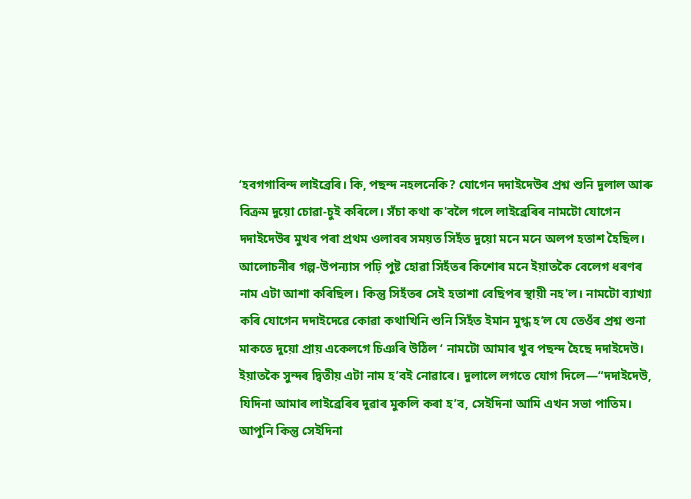‘হবগগাবিন্দ লাইব্ৰেৰি। কি, পছন্দ নহলনেকি? যোগেন দদাইদেউৰ প্ৰশ্ন শুনি দুলাল আৰু বিক্ৰম দুয়ো চোৱা-চুই কৰিলে। সঁচা কথা ক'বলৈ গলে লাইব্ৰেৰিৰ নামটো যোগেন দদাইদেউৰ মুখৰ পৰা প্ৰথম ওলাবৰ সময়ত সিহঁত দুয়ো মনে মনে অলপ হতাশ হৈছিল। আলোচনীৰ গল্প-উপন্যাস পঢ়ি পুষ্ট হোৱা সিহঁতৰ কিশোৰ মনে ইয়াতকৈ বেলেগ ধৰণৰ নাম এটা আশা কৰিছিল। কিন্তু সিহঁতৰ সেই হতাশা বেছিপৰ স্থায়ী নহ'ল। নামটো ব্যাখ্যা কৰি যোগেন দদাইদেৱে কোৱা কথাখিনি শুনি সিহঁত ইমান মুগ্ধ হ’ল যে তেওঁৰ প্ৰশ্ন শুনা মাকতে দুয়ো প্ৰায় একেলগে চিঞৰি উঠিল ‘ নামটো আমাৰ খুব পছন্দ হৈছে দদাইদেউ। ইয়াতকৈ সুন্দৰ দ্বিতীয় এটা নাম হ’বই নোৱাৰে। দুলালে লগতে যোগ দিলে—“দদাইদেউ, যিদিনা আমাৰ লাইব্ৰেৰিৰ দুৱাৰ মুকলি কৰা হ’ব, সেইদিনা আমি এখন সভা পাতিম। আপুনি কিন্তু সেইদিনা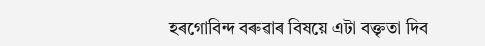হৰগোবিন্দ বৰুৱাৰ বিষয়ে এটা বক্তৃতা দিব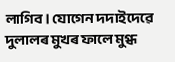লাগিব। যোগেন দদাইদেৱে দুলালৰ মুখৰ ফালে মুগ্ধ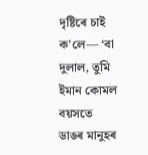দৃষ্টিৰে চাই ক'লে— ‘বা দুলাল, তুমি ইমান কোমল বয়সতে ডাঙৰ মানুহৰ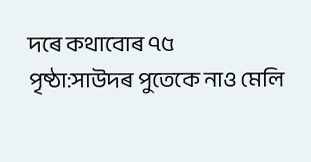দৰে কথাবোৰ ৭৫
পৃষ্ঠা:সাউদৰ পুতেকে নাও মেলি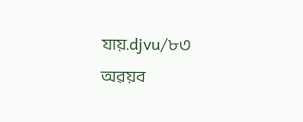যায়.djvu/৮৩
অৱয়ব